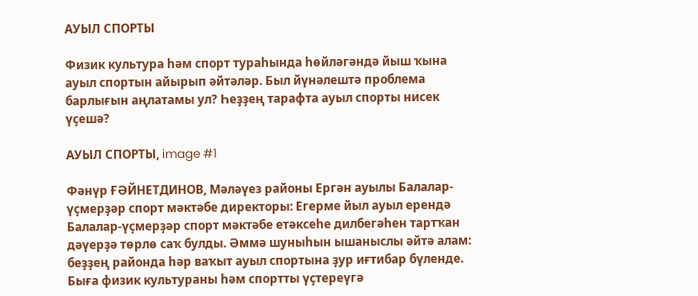АУЫЛ СПОРТЫ

Физик культура һәм спорт тураһында һөйләгәндә йыш ҡына ауыл спортын айырып әйтәләр. Был йүнәлештә проблема барлығын аңлатамы ул? Һеҙҙең тарафта ауыл спорты нисек үҫешә?

АУЫЛ СПОРТЫ, image #1

Фәнүр ҒӘЙНЕТДИНОВ, Мәләүез районы Ергән ауылы Балалар-үҫмерҙәр спорт мәктәбе директоры: Егерме йыл ауыл ерендә Балалар-үҫмерҙәр спорт мәктәбе етәксеһе дилбегәһен тартҡан дәүерҙә төрлө саҡ булды. Әммә шуныһын ышаныслы әйтә алам: беҙҙең районда һәр ваҡыт ауыл спортына ҙур иғтибар бүленде. Быға физик культураны һәм спортты үҫтереүгә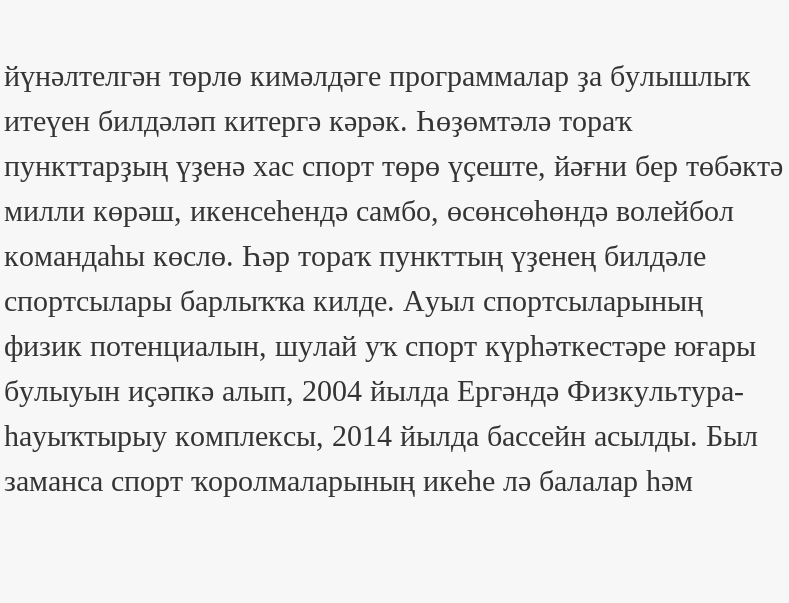йүнәлтелгән төрлө кимәлдәге программалар ҙа булышлыҡ итеүен билдәләп китергә кәрәк. Һөҙөмтәлә тораҡ пункттарҙың үҙенә хас спорт төрө үҫеште, йәғни бер төбәктә милли көрәш, икенсеһендә самбо, өсөнсөһөндә волейбол командаһы көслө. Һәр тораҡ пункттың үҙенең билдәле спортсылары барлыҡҡа килде. Ауыл спортсыларының физик потенциалын, шулай уҡ спорт күрһәткестәре юғары булыуын иҫәпкә алып, 2004 йылда Ергәндә Физкультура-һауыҡтырыу комплексы, 2014 йылда бассейн асылды. Был заманса спорт ҡоролмаларының икеһе лә балалар һәм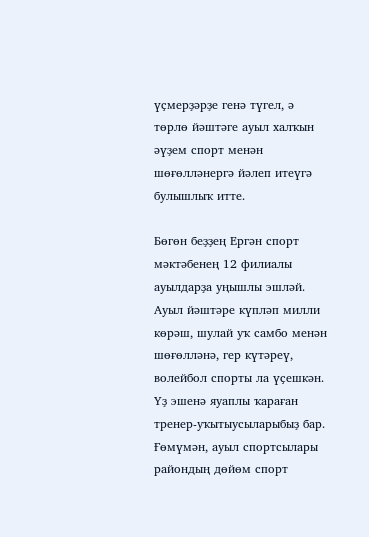үҫмерҙәрҙе генә түгел, ә төрлө йәштәге ауыл халҡын әүҙем спорт менән шөғөлләнергә йәлеп итеүгә булышлыҡ итте.

Бөгөн беҙҙең Ергән спорт мәктәбенең 12 филиалы ауылдарҙа уңышлы эшләй. Ауыл йәштәре күпләп милли көрәш, шулай уҡ самбо менән шөғөлләнә, гер күтәреү, волейбол спорты ла үҫешкән. Үҙ эшенә яуаплы ҡараған тренер-уҡытыусыларыбыҙ бар. Ғөмүмән, ауыл спортсылары райондың дөйөм спорт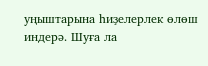уңыштарына һиҙелерлек өлөш индерә. Шуға ла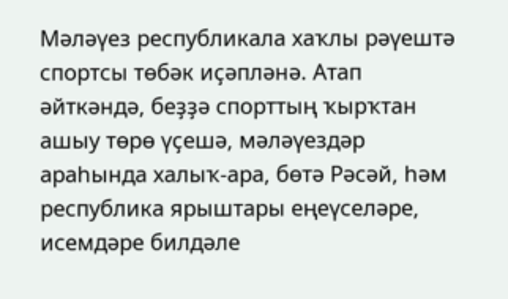Мәләүез республикала хаҡлы рәүештә спортсы төбәк иҫәпләнә. Атап әйткәндә, беҙҙә спорттың ҡырҡтан ашыу төрө үҫешә, мәләүездәр араһында халыҡ-ара, бөтә Рәсәй, һәм республика ярыштары еңеүселәре, исемдәре билдәле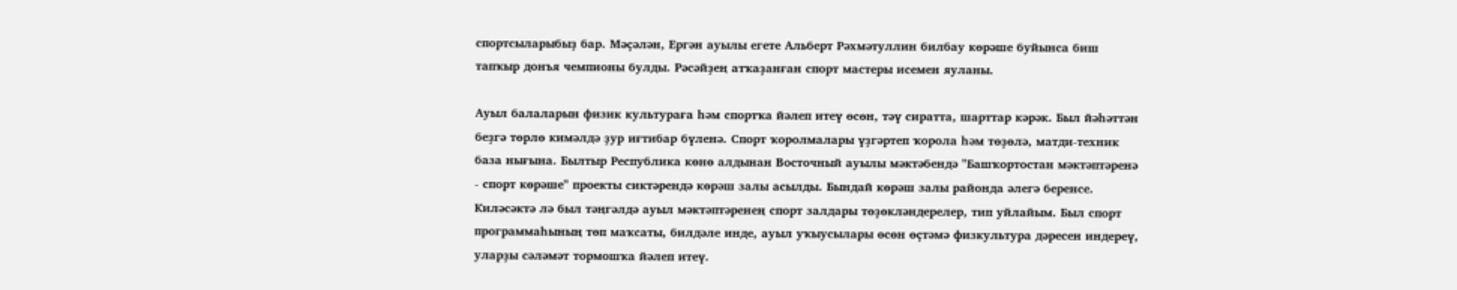спортсыларыбыҙ бар. Мәҫәлән, Ергән ауылы егете Альберт Рәхмәтуллин билбау көрәше буйынса биш тапҡыр донъя чемпионы булды. Рәсәйҙең атҡаҙанған спорт мастеры исемен яуланы.

Ауыл балаларын физик культураға һәм спортҡа йәлеп итеү өсөн, тәү сиратта, шарттар кәрәк. Был йәһәттән беҙгә төрлө кимәлдә ҙур иғтибар бүленә. Спорт ҡоролмалары үҙгәртеп ҡорола һәм төҙөлә, матди-техник база нығына. Былтыр Республика көнө алдынан Восточный ауылы мәктәбендә "Башҡортостан мәктәптәренә - спорт көрәше" проекты сиктәрендә көрәш залы асылды. Бындай көрәш залы районда әлегә беренсе. Киләсәктә лә был тәңгәлдә ауыл мәктәптәренең спорт залдары төҙөкләндерелер, тип уйлайым. Был спорт программаһының төп маҡсаты, билдәле инде, ауыл уҡыусылары өсөн өҫтәмә физкультура дәресен индереү, уларҙы сәләмәт тормошҡа йәлеп итеү.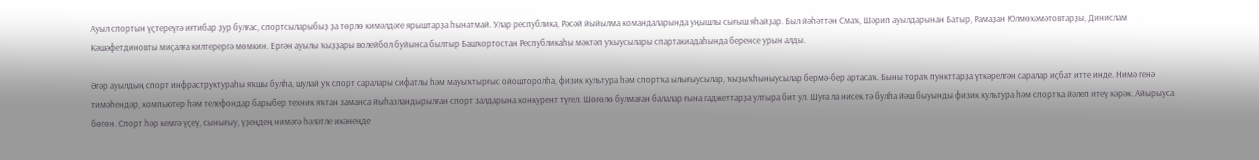Ауыл спортын үҫтереүгә иғтибар ҙур булғас, спортсыларыбыҙ ҙа төрлө кимәлдәге ярыштарҙа һынатмай. Улар республика, Рәсәй йыйылма командаларында уңышлы сығыш яһайҙар. Был йәһәттән Смаҡ, Шәрип ауылдарынан Батыр, Рамаҙан Юлмөхәмәтовтарҙы, Динислам Кәшәфетдиновты миҫалға килтерергә мөмкин. Ергән ауылы ҡыҙҙары волейбол буйынса былтыр Башҡортостан Республикаһы мәктәп уҡыусылары спартакиадаһында беренсе урын алды.

Әгәр ауылдың спорт инфраструктураһы яҡшы булһа, шулай уҡ спорт саралары сифатлы һәм мауыҡтырғыс ойошторолһа, физик культура һәм спортҡа ылығыусылар, ҡыҙыҡһыныусылар бермә-бер артасаҡ. Быны тораҡ пункттарҙа үткәрелгән саралар иҫбат итте инде. Нимә генә тимәһендәр, компьютер һәм телефондар барыбер техник яҡтан заманса йыһазландырылған спорт залдарына конкурент түгел. Шөғөлө булмаған балалар ғына гаджеттарҙа ултыра бит ул. Шуға ла нисек тә булһа йәш быуынды физик культура һәм спортҡа йәлеп итеү кәрәк. Айырыуса бөгөн. Спорт һәр кемгә үҫеү, сынығыу, үҙеңдең нимәгә һәләтле икәнеңде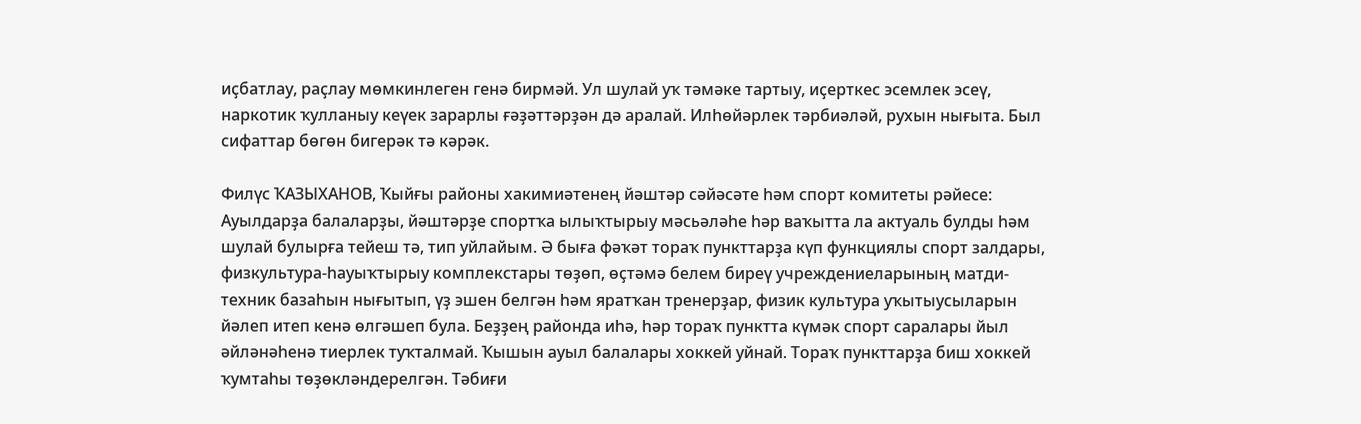иҫбатлау, раҫлау мөмкинлеген генә бирмәй. Ул шулай уҡ тәмәке тартыу, иҫерткес эсемлек эсеү, наркотик ҡулланыу кеүек зарарлы ғәҙәттәрҙән дә аралай. Илһөйәрлек тәрбиәләй, рухын нығыта. Был сифаттар бөгөн бигерәк тә кәрәк.

Филүс ҠАЗЫХАНОВ, Ҡыйғы районы хакимиәтенең йәштәр сәйәсәте һәм спорт комитеты рәйесе: Ауылдарҙа балаларҙы, йәштәрҙе спортҡа ылыҡтырыу мәсьәләһе һәр ваҡытта ла актуаль булды һәм шулай булырға тейеш тә, тип уйлайым. Ә быға фәҡәт тораҡ пункттарҙа күп функциялы спорт залдары, физкультура-һауыҡтырыу комплекстары төҙөп, өҫтәмә белем биреү учреждениеларының матди-техник базаһын нығытып, үҙ эшен белгән һәм яратҡан тренерҙар, физик культура уҡытыусыларын йәлеп итеп кенә өлгәшеп була. Беҙҙең районда иһә, һәр тораҡ пунктта күмәк спорт саралары йыл әйләнәһенә тиерлек туҡталмай. Ҡышын ауыл балалары хоккей уйнай. Тораҡ пункттарҙа биш хоккей ҡумтаһы төҙөкләндерелгән. Тәбиғи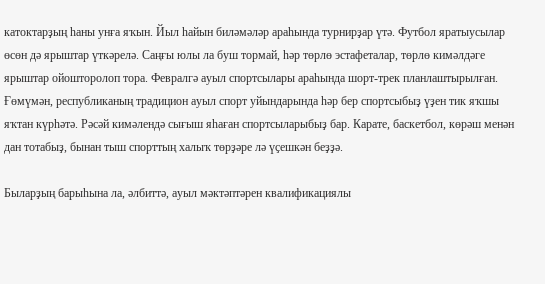катоктарҙың һаны унға яҡын. Йыл һайын биләмәләр араһында турнирҙар үтә. Футбол яратыусылар өсөн дә ярыштар үткәрелә. Саңғы юлы ла буш тормай, һәр төрлө эстафеталар, төрлө кимәлдәге ярыштар ойошторолоп тора. Февралгә ауыл спортсылары араһында шорт-трек планлаштырылған. Ғөмүмән, республиканың традицион ауыл спорт уйындарында һәр бер спортсыбыҙ үҙен тик яҡшы яҡтан күрһәтә. Рәсәй кимәлендә сығыш яһаған спортсыларыбыҙ бар. Карате, баскетбол, көрәш менән дан тотабыҙ, бынан тыш спорттың халыҡ төрҙәре лә үҫешкән беҙҙә.

Быларҙың барыһына ла, әлбиттә, ауыл мәктәптәрен квалификациялы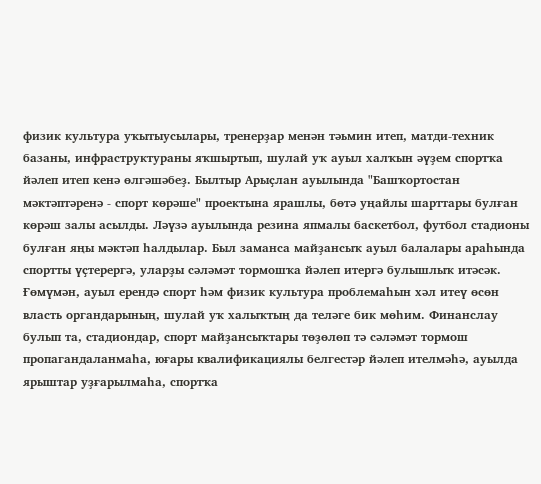физик культура уҡытыусылары, тренерҙар менән тәьмин итеп, матди-техник базаны, инфраструктураны яҡшыртып, шулай уҡ ауыл халҡын әүҙем спортҡа йәлеп итеп кенә өлгәшәбеҙ. Былтыр Арыҫлан ауылында "Башҡортостан мәктәптәренә - спорт көрәше" проектына ярашлы, бөтә уңайлы шарттары булған көрәш залы асылды. Ләүзә ауылында резина япмалы баскетбол, футбол стадионы булған яңы мәктәп һалдылар. Был заманса майҙансыҡ ауыл балалары араһында спортты үҫтерергә, уларҙы сәләмәт тормошҡа йәлеп итергә булышлыҡ итәсәк. Ғөмүмән, ауыл ерендә спорт һәм физик культура проблемаһын хәл итеү өсөн власть органдарының, шулай уҡ халыҡтың да теләге бик мөһим. Финанслау булып та, стадиондар, спорт майҙансыҡтары төҙөлөп тә сәләмәт тормош пропагандаланмаһа, юғары квалификациялы белгестәр йәлеп ителмәһә, ауылда ярыштар уҙғарылмаһа, спортҡа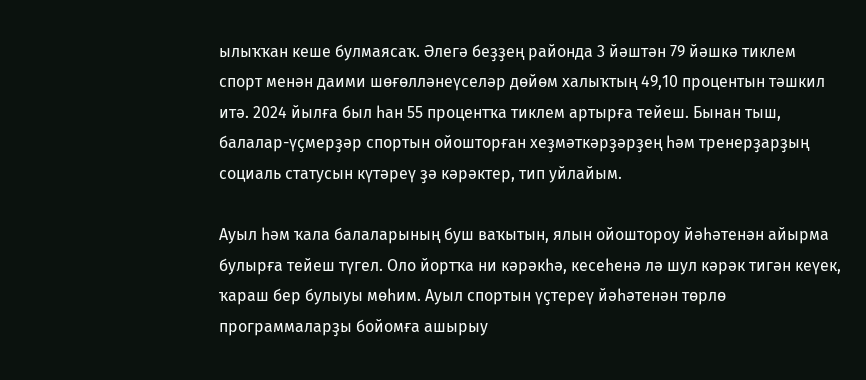ылыҡҡан кеше булмаясаҡ. Әлегә беҙҙең районда 3 йәштән 79 йәшкә тиклем спорт менән даими шөғөлләнеүселәр дөйөм халыҡтың 49,10 процентын тәшкил итә. 2024 йылға был һан 55 процентҡа тиклем артырға тейеш. Бынан тыш, балалар-үҫмерҙәр спортын ойошторған хеҙмәткәрҙәрҙең һәм тренерҙарҙың социаль статусын күтәреү ҙә кәрәктер, тип уйлайым.

Ауыл һәм ҡала балаларының буш ваҡытын, ялын ойоштороу йәһәтенән айырма булырға тейеш түгел. Оло йортҡа ни кәрәкһә, кесеһенә лә шул кәрәк тигән кеүек, ҡараш бер булыуы мөһим. Ауыл спортын үҫтереү йәһәтенән төрлө программаларҙы бойомға ашырыу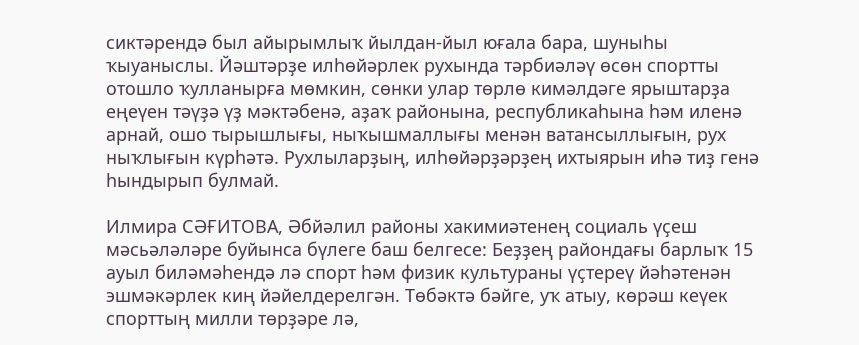сиктәрендә был айырымлыҡ йылдан-йыл юғала бара, шуныһы ҡыуаныслы. Йәштәрҙе илһөйәрлек рухында тәрбиәләү өсөн спортты отошло ҡулланырға мөмкин, сөнки улар төрлө кимәлдәге ярыштарҙа еңеүен тәүҙә үҙ мәктәбенә, аҙаҡ районына, республикаһына һәм иленә арнай, ошо тырышлығы, ныҡышмаллығы менән ватансыллығын, рух ныҡлығын күрһәтә. Рухлыларҙың, илһөйәрҙәрҙең ихтыярын иһә тиҙ генә һындырып булмай.

Илмира СӘҒИТОВА, Әбйәлил районы хакимиәтенең социаль үҫеш мәсьәләләре буйынса бүлеге баш белгесе: Беҙҙең райондағы барлыҡ 15 ауыл биләмәһендә лә спорт һәм физик культураны үҫтереү йәһәтенән эшмәкәрлек киң йәйелдерелгән. Төбәктә бәйге, уҡ атыу, көрәш кеүек спорттың милли төрҙәре лә,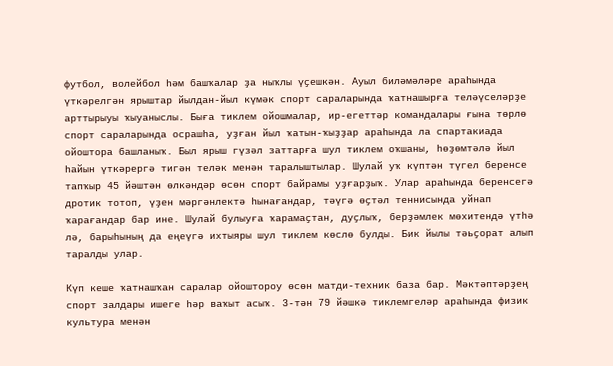футбол, волейбол һәм башҡалар ҙа ныҡлы үҫешкән. Ауыл биләмәләре араһында үткәрелгән ярыштар йылдан-йыл күмәк спорт сараларында ҡатнашырға теләүселәрҙе арттырыуы ҡыуаныслы. Быға тиклем ойошмалар, ир-егеттәр командалары ғына төрлө спорт сараларында осрашһа, уҙған йыл ҡатын-ҡыҙҙар араһында ла спартакиада ойоштора башланыҡ. Был ярыш гүзәл заттарға шул тиклем оҡшаны, һөҙөмтәлә йыл һайын үткәрергә тигән теләк менән таралыштылар. Шулай уҡ күптән түгел беренсе тапҡыр 45 йәштән өлкәндәр өсөн спорт байрамы уҙғарҙыҡ. Улар араһында беренсегә дротик тотоп, үҙен мәргәнлектә һынағандар, тәүгә өҫтәл теннисында уйнап ҡарағандар бар ине. Шулай булыуға ҡарамаҫтан, дуҫлыҡ, берҙәмлек мөхитендә үтһә лә, барыһының да еңеүгә ихтыяры шул тиклем көслө булды. Бик йылы тәьҫорат алып таралды улар.

Күп кеше ҡатнашҡан саралар ойоштороу өсөн матди-техник база бар. Мәктәптәрҙең спорт залдары ишеге һәр ваҡыт асыҡ. 3-тән 79 йәшкә тиклемгеләр араһында физик культура менән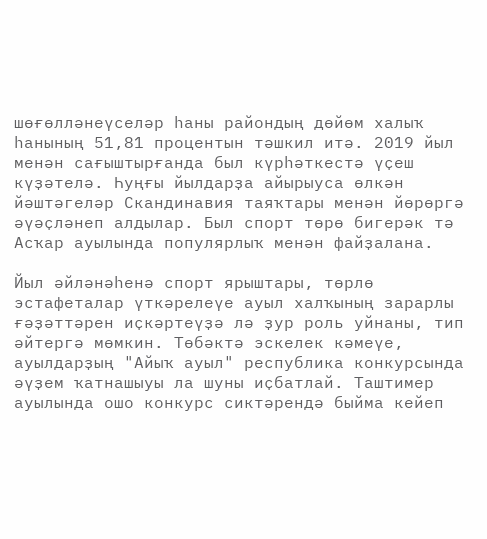шөғөлләнеүселәр һаны райондың дөйөм халыҡ һанының 51,81 процентын тәшкил итә. 2019 йыл менән сағыштырғанда был күрһәткестә үҫеш күҙәтелә. Һуңғы йылдарҙа айырыуса өлкән йәштәгеләр Скандинавия таяҡтары менән йөрөргә әүәҫләнеп алдылар. Был спорт төрө бигерәк тә Асҡар ауылында популярлыҡ менән файҙалана.

Йыл әйләнәһенә спорт ярыштары, төрлө эстафеталар үткәрелеүе ауыл халҡының зарарлы ғәҙәттәрен иҫкәртеүҙә лә ҙур роль уйнаны, тип әйтергә мөмкин. Төбәктә эскелек кәмеүе, ауылдарҙың "Айыҡ ауыл" республика конкурсында әүҙем ҡатнашыуы ла шуны иҫбатлай. Таштимер ауылында ошо конкурс сиктәрендә быйма кейеп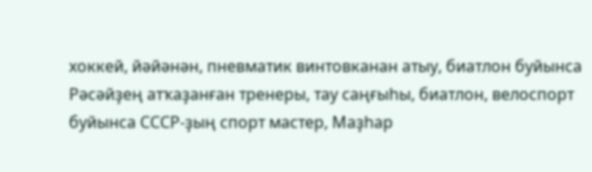хоккей, йәйәнән, пневматик винтовканан атыу, биатлон буйынса Рәсәйҙең атҡаҙанған тренеры, тау саңғыһы, биатлон, велоспорт буйынса СССР-ҙың спорт мастер, Маҙһар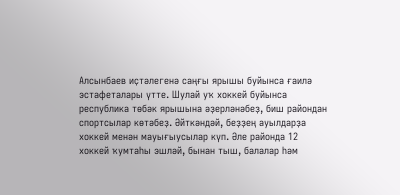Алсынбаев иҫтәлегенә саңғы ярышы буйынса ғаилә эстафеталары үтте. Шулай уҡ хоккей буйынса республика төбәк ярышына әҙерләнәбеҙ, биш райондан спортсылар көтәбеҙ. Әйткәндәй, беҙҙең ауылдарҙа хоккей менән мауығыусылар күп. Әле районда 12 хоккей ҡумтаһы эшләй, бынан тыш, балалар һәм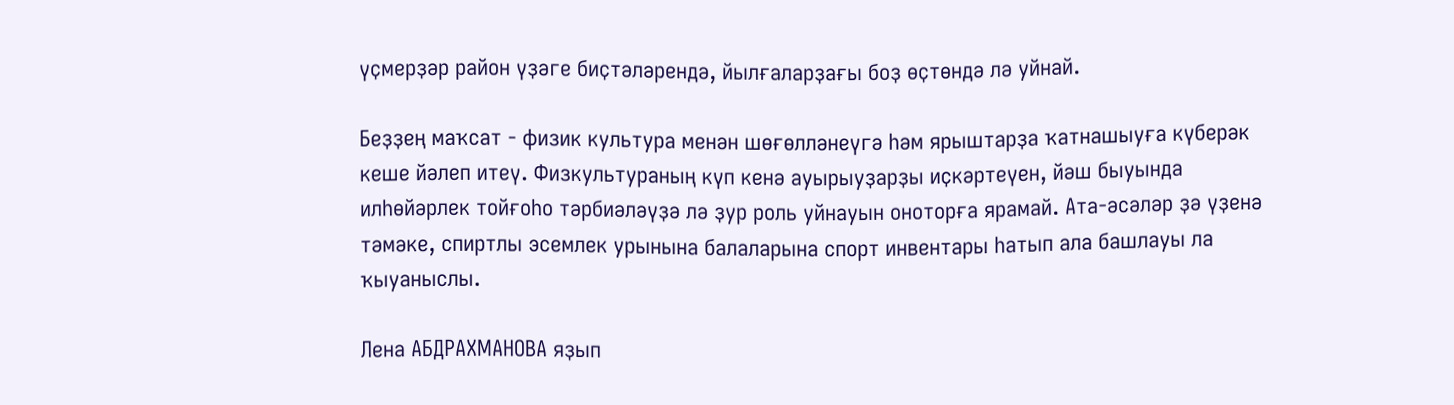үҫмерҙәр район үҙәге биҫтәләрендә, йылғаларҙағы боҙ өҫтөндә лә уйнай.

Беҙҙең маҡсат - физик культура менән шөғөлләнеүгә һәм ярыштарҙа ҡатнашыуға күберәк кеше йәлеп итеү. Физкультураның күп кенә ауырыуҙарҙы иҫкәртеүен, йәш быуында илһөйәрлек тойғоһо тәрбиәләүҙә лә ҙур роль уйнауын оноторға ярамай. Ата-әсәләр ҙә үҙенә тәмәке, спиртлы эсемлек урынына балаларына спорт инвентары һатып ала башлауы ла ҡыуаныслы.

Лена АБДРАХМАНОВА яҙып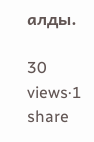алды.

30 views·1 share